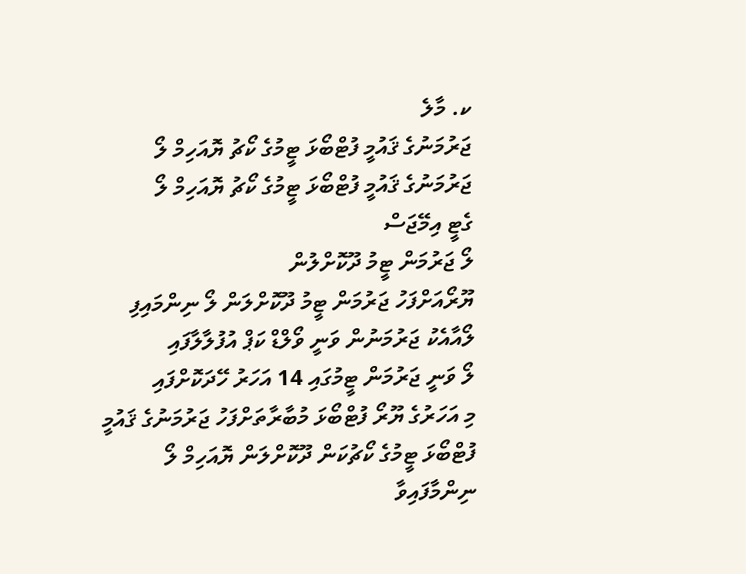ކ. މާލެ
ޖަރުމަނުގެ ޤައުމީ ފުޓްބޯޅަ ޓީމުގެ ކޯޗު ޔޮއަހިމް ލޯ
ޖަރުމަނުގެ ޤައުމީ ފުޓްބޯޅަ ޓީމުގެ ކޯޗު ޔޮއަހިމް ލޯ
ގެޓީ އިމޭޖަސް
ލޯ ޖަރުމަން ޓީމު ދޫކޮށްލުން
ޔޫރޯއަށްފަހު ޖަރުމަން ޓީމު ދޫކޮށްލަން ލޯ ނިންމައިފި
ލޯއާއެކު ޖަރުމަނުން ވަނީ ވޯލްޑް ކަޕް އުފުލާލާފައި
ލޯ ވަނީ ޖަރުމަން ޓީމުގައި 14 އަހަރު ހޭދަކޮށްފައި
މި އަހަރުގެ ޔޫރޯ ފުޓްބޯޅަ މުބާރާތަށްފަހު ޖަރުމަނުގެ ޤައުމީ ފުޓްބޯޅަ ޓީމުގެ ކޯޗުކަން ދޫކޮށްލަން ޔޮއަހިމް ލޯ ނިންމާފައިވާ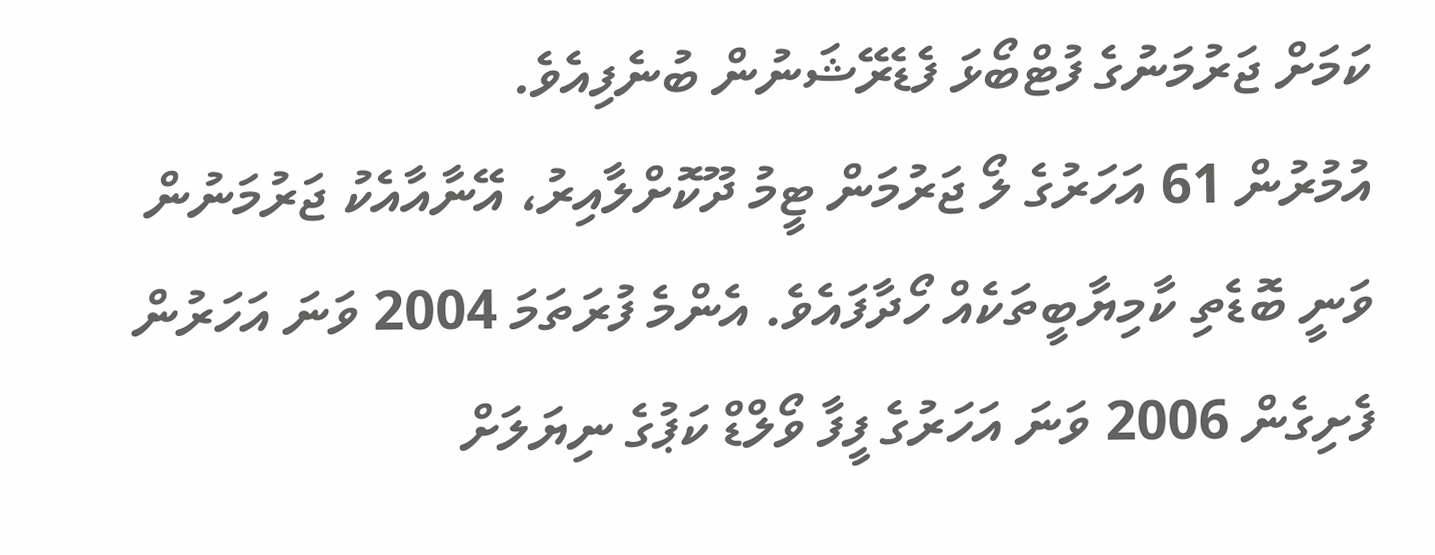ކަމަށް ޖަރުމަނުގެ ފުޓްބޯޅަ ފެޑެރޭޝަނުން ބުނެފިއެވެ.
އުމުރުން 61 އަހަރުގެ ލޯ ޖަރުމަން ޓީމު ދޫކޮށްލާއިރު، އޭނާއާއެކު ޖަރުމަނުން ވަނީ ބޮޑެތި ކާމިޔާބީތަކެއް ހޯދާފައެވެ. އެންމެ ފުރަތަމަ 2004 ވަނަ އަހަރުން ފެށިގެން 2006 ވަނަ އަހަރުގެ ފީފާ ވޯލްޑް ކަޕުގެ ނިޔަލަށް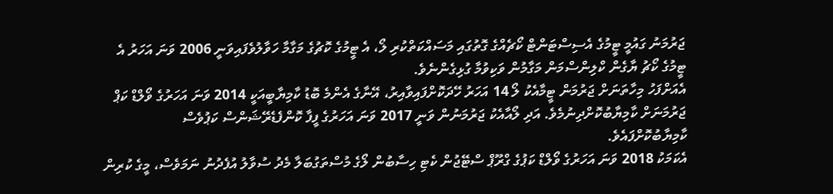ޖަރުމަނު ގައުމީ ޓީމުގެ އެސިސްޓަންޓް ކޯޗެއްގެ ގޮތުގައި މަސައްކަތްކުރި ލޯ، އެ ޓީމުގެ ކޮޗުގެ މަގާމާ ހަވާލުވެފައިވަނީ 2006 ވަނަ އަހަރު އެ ޓީމުގެ ކޯޗު ޔާގެން ކްލިންސްމަން މަގާމުން ވަކިވުމާ ގުޅިގެންނެވެ.
އެއަށްފަހު މިހާތަނަށް ޖަރުމަން ޓީމާއެކު ލޯ 14 އަހަރު ހޭދަކޮށްފައިވާއިރު، އޭނާގެ އެންމެ ބޮޑު ކާމިޔާބީއަކީ 2014 ވަނަ އަހަރުގެ ވޯލްޑް ކަޕް ޖަރުމަނަށް ކާމިޔާބުކޮށްދިނުމެވެ. އަދި ލޯއާއެކު ޖަރުމަނުން ވަނީ 2017 ވަނަ އަހަރުގެ ފީފާ ކޮންފެޑެރޭޝަންސް ކަޕުވެސް ކާމިޔާބުކޮށްފައެވެ.
އެކަމަކު 2018 ވަނަ އަހަރުގެ ވޯލްޑް ކަޕުގެ ގްރޫޕް ސްޓޭޖުން ކެޓި ހިސާބުން ލޯގެ މުސްތަގުބަލާ މެދު ސުވާލު އުފެދުނު ނަމަވެސް، މީގެ ކުރިން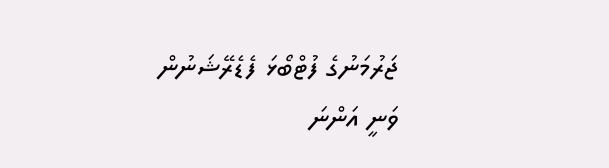ޖަރުމަނުގެ ފުޓްބޯޅަ ފެޑެރޭޝަނުން ވަނީ އަންނަ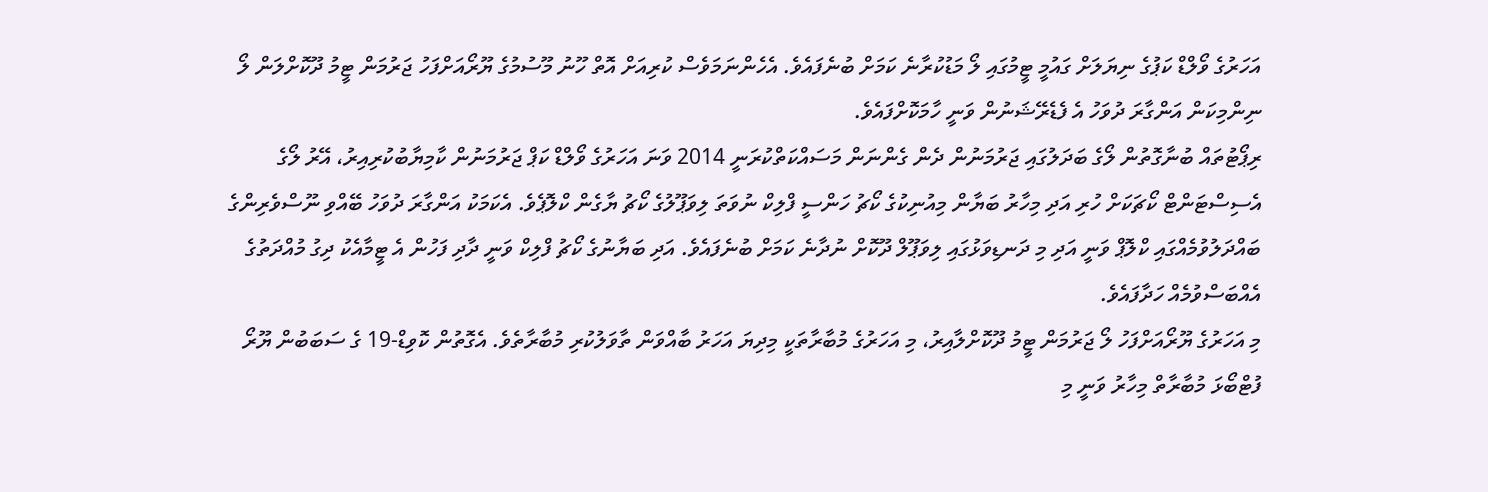އަހަރުގެ ވޯލްޑް ކަޕުގެ ނިޔަލަށް ގައުމީ ޓީމުގައި ލޯ މަޑުކުރާނެ ކަމަށް ބުނެފައެވެ. އެހެންނަމަވެސް ކުރިއަށް އޮތް ހޫނު މޫސުމުގެ ޔޫރޯއަށްފަހު ޖަރުމަން ޓީމު ދޫކޮށްލަން ލޯ ނިންމިކަން އަންގާރަ ދުވަހު އެ ފެޑެރޭޝަނުން ވަނީ ހާމަކޮށްފައެވެ.
ރިޕޯޓުތައް ބުނާގޮތުން ލޯގެ ބަދަލުގައި ޖަރުމަނުން ދެން ގެންނަން މަސައްކަތްކުރަނީ 2014 ވަނަ އަހަރުގެ ވޯލްޑް ކަޕް ޖަރުމަނުން ކާމިޔާބުކުރިއިރު، އޭރު ލޯގެ އެސިސްޓަންޓް ކޯޗަކަށް ހުރި އަދި މިހާރު ބަޔާން މިއުނިކުގެ ކޯޗު ހަންސީ ފްލިކް ނުވަތަ ލިވަޕޫލުގެ ކޯޗު ޔާގެން ކްލޮޕެވެ. އެކަމަކު އަންގާރަ ދުވަހު ބޭއްވި ނޫސްވެރިންގެ ބައްދަލުވުމެއްގައި ކްލޮޕް ވަނީ އަދި މި ދަނޑިވަޅުގައި ލިވަޕޫލް ދޫކޮށް ނުދާނެ ކަމަށް ބުނެފައެވެ. އަދި ބަޔާނުގެ ކޯޗު ފްލިކް ވަނީ ދާދި ފަހުން އެ ޓީމާއެކު ދިގު މުއްދަތުގެ އެއްބަސްވުމެއް ހަދާފައެވެ.
މި އަހަރުގެ ޔޫރޯއަށްފަހު ލޯ ޖަރުމަން ޓީމު ދޫކޮށްލާއިރު، މި އަހަރުގެ މުބާރާތަކީ މިދިޔަ އަހަރު ބާއްވަން ތާވަލުކުރި މުބާރާތެވެ. އެގޮތުން ކޮވިޑް-19 ގެ ސަބަބުން ޔޫރޯ ފުޓްބޯޅަ މުބާރާތް މިހާރު ވަނީ މި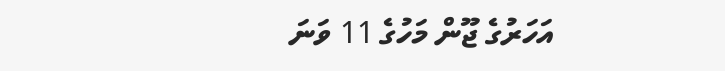އަހަރުގެ ޖޫން މަހުގެ 11 ވަނަ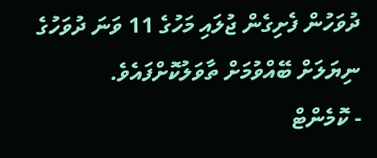ދުވަހުން ފެށިގެން ޖުލައި މަހުގެ 11 ވަނަ ދުވަހުގެ ނިޔަލަށް ބޭއްވުމަށް ތާވަލުކޮށްފައެވެ.
- ކޮމެންޓް